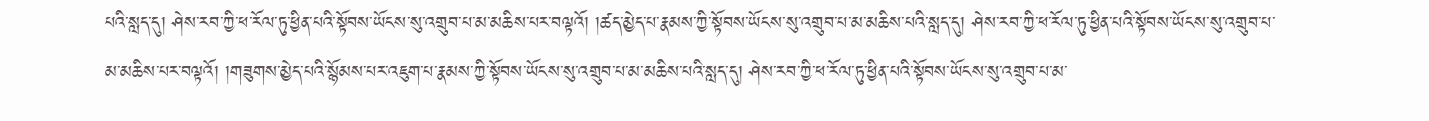པའི་སླད་དུ། ཤེས་རབ་ཀྱི་ཕ་རོལ་ཏུ་ཕྱིན་པའི་སྟོབས་ཡོངས་སུ་འགྲུབ་པ་མ་མཆིས་པར་བལྟའོ། །ཚད་མྱེད་པ་རྣམས་ཀྱི་སྟོབས་ཡོངས་སུ་འགྲུབ་པ་མ་མཆིས་པའི་སླད་དུ། ཤེས་རབ་ཀྱི་ཕ་རོལ་ཏུ་ཕྱིན་པའི་སྟོབས་ཡོངས་སུ་འགྲུབ་པ་མ་མཆིས་པར་བལྟའོ། །གཟུགས་མྱེད་པའི་སྙོམས་པར་འཇུག་པ་རྣམས་ཀྱི་སྟོབས་ཡོངས་སུ་འགྲུབ་པ་མ་མཆིས་པའི་སླད་དུ། ཤེས་རབ་ཀྱི་ཕ་རོལ་ཏུ་ཕྱིན་པའི་སྟོབས་ཡོངས་སུ་འགྲུབ་པ་མ་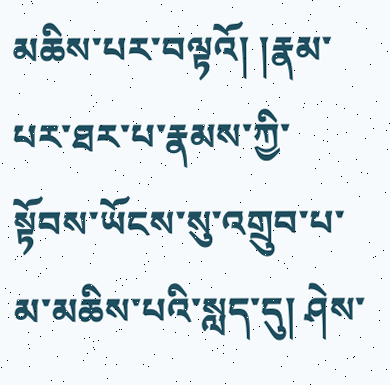མཆིས་པར་བལྟའོ། །རྣམ་པར་ཐར་པ་རྣམས་ཀྱི་སྟོབས་ཡོངས་སུ་འགྲུབ་པ་མ་མཆིས་པའི་སླད་དུ། ཤེས་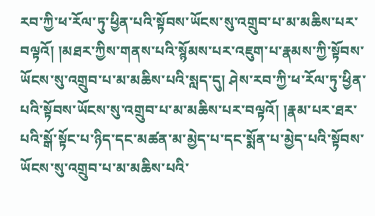རབ་ཀྱི་ཕ་རོལ་ཏུ་ཕྱིན་པའི་སྟོབས་ཡོངས་སུ་འགྲུབ་པ་མ་མཆིས་པར་བལྟའོ། །མཐར་ཀྱིས་གནས་པའི་སྙོམས་པར་འཇུག་པ་རྣམས་ཀྱི་སྟོབས་ཡོངས་སུ་འགྲུབ་པ་མ་མཆིས་པའི་སླད་དུ། ཤེས་རབ་ཀྱི་ཕ་རོལ་ཏུ་ཕྱིན་པའི་སྟོབས་ཡོངས་སུ་འགྲུབ་པ་མ་མཆིས་པར་བལྟའོ། །རྣམ་པར་ཐར་པའི་སྒོ་སྟོང་པ་ཉིད་དང་མཚན་མ་མྱེད་པ་དང་སྨོན་པ་མྱེད་པའི་སྟོབས་ཡོངས་སུ་འགྲུབ་པ་མ་མཆིས་པའི་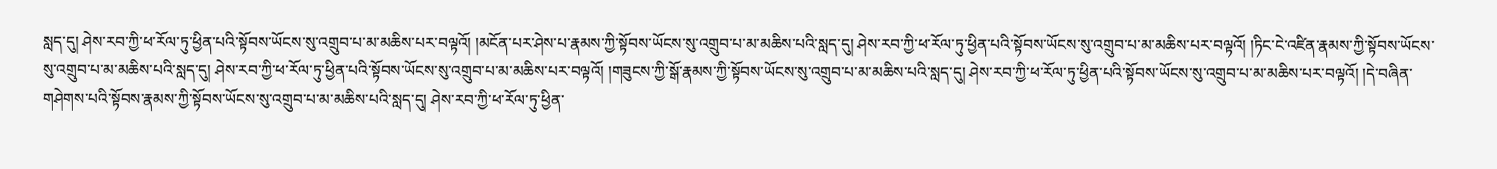སླད་དུ། ཤེས་རབ་ཀྱི་ཕ་རོལ་ཏུ་ཕྱིན་པའི་སྟོབས་ཡོངས་སུ་འགྲུབ་པ་མ་མཆིས་པར་བལྟའོ། །མངོན་པར་ཤེས་པ་རྣམས་ཀྱི་སྟོབས་ཡོངས་སུ་འགྲུབ་པ་མ་མཆིས་པའི་སླད་དུ། ཤེས་རབ་ཀྱི་ཕ་རོལ་ཏུ་ཕྱིན་པའི་སྟོབས་ཡོངས་སུ་འགྲུབ་པ་མ་མཆིས་པར་བལྟའོ། །ཏིང་ངེ་འཛིན་རྣམས་ཀྱི་སྟོབས་ཡོངས་སུ་འགྲུབ་པ་མ་མཆིས་པའི་སླད་དུ། ཤེས་རབ་ཀྱི་ཕ་རོལ་ཏུ་ཕྱིན་པའི་སྟོབས་ཡོངས་སུ་འགྲུབ་པ་མ་མཆིས་པར་བལྟའོ། །གཟུངས་ཀྱི་སྒོ་རྣམས་ཀྱི་སྟོབས་ཡོངས་སུ་འགྲུབ་པ་མ་མཆིས་པའི་སླད་དུ། ཤེས་རབ་ཀྱི་ཕ་རོལ་ཏུ་ཕྱིན་པའི་སྟོབས་ཡོངས་སུ་འགྲུབ་པ་མ་མཆིས་པར་བལྟའོ། །དེ་བཞིན་གཤེགས་པའི་སྟོབས་རྣམས་ཀྱི་སྟོབས་ཡོངས་སུ་འགྲུབ་པ་མ་མཆིས་པའི་སླད་དུ། ཤེས་རབ་ཀྱི་ཕ་རོལ་ཏུ་ཕྱིན་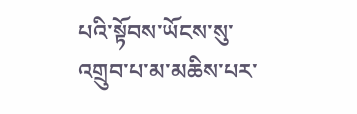པའི་སྟོབས་ཡོངས་སུ་འགྲུབ་པ་མ་མཆིས་པར་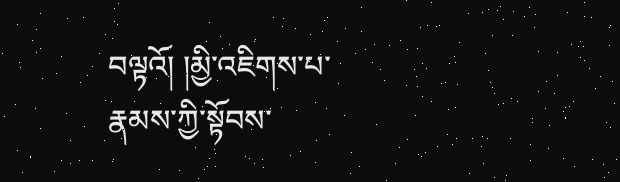བལྟའོ། །མྱི་འཇིགས་པ་རྣམས་ཀྱི་སྟོབས་